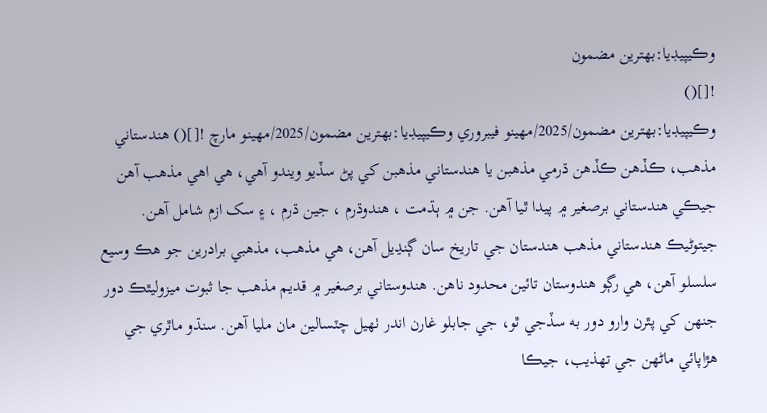وڪيپيڊيا:بهترين مضمون
![]()
وڪيپيڊيا:بهترين مضمون/2025/مهينو فيبروري وڪيپيڊيا:بهترين مضمون/2025/مهينو مارچ ![]() هندستاني مذهب، ڪڏهن ڪڏهن ڌرمي مذهبن يا هندستاني مذهبن کي پڻ سڏيو ويندو آهي، هي اهي مذهب آهن جيڪي هندستاني برصغير ۾ پيدا ٿيا آهن. جن ۾ ٻڌمت ، هندوڌرم ، جين ڌرم ، ۽ سک ازم شامل آهن. جيتوڻيڪ هندستاني مذهب هندستان جي تاريخ سان ڳنڍيل آهن، هي مذهب، مذهبي برادرين جو هڪ وسيع سلسلو آهن، هي رڳو هندوستان تائين محدود ناهن. هندوستاني برصغير ۾ قديم مذهب جا ثبوت ميزوليٿڪ دور جنهن کي پٿرن وارو دور به سڏجي ٿو، جي جابلو غارن اندر ٺهيل چٽسالين مان مليا آهن. سنڌو ماٿري جي هڙاپائي ماڻهن جي تهذيب، جيڪا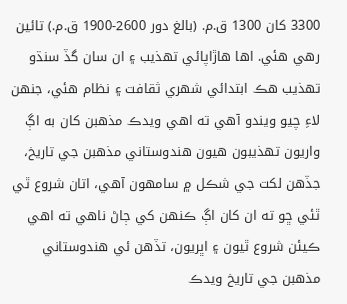3300 کان 1300 ق.م. (بالغ دور 2600-1900 ق.م.) تائين رهي هئي. اها هاڙاپائي تهذيب ۽ ان سان گڏ سنڌو تهذيب هڪ ابتدائي شهري ثقافت ۽ نظام هئي، جنهن لاءِ چيو ويندو آهي ته اهي ويدڪ مذهبن کان به اڳ واريون تهذيبون هيون هندوستاني مذهبن جي تاريخ، جڏهن لکت جي شڪل ۾ سامهون آهي، اتان شروع ٿي ٿئي ڇو ته ان کان اڳ ڪنهن کي ڄاڻ ناهي ته اهي ڪيئن شروع ٿيون ۽ اڀريون، تڏهن ئي هندوستاني مذهبن جي تاريخ ويدڪ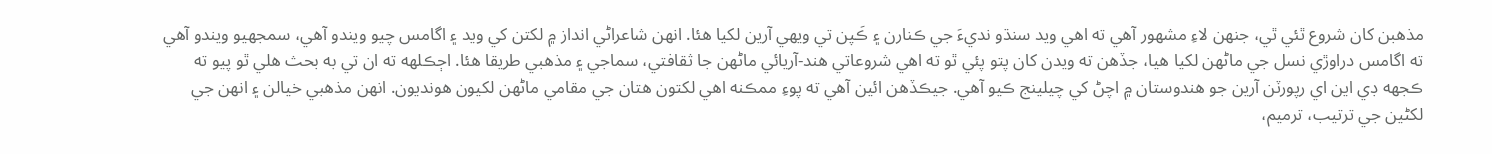مذهبن کان شروع ٿئي ٿي، جنهن لاءِ مشهور آهي ته اهي ويد سنڌو نديءَ جي ڪنارن ۽ ڪَپن تي ويهي آرين لکيا هئا. انهن شاعراڻي انداز ۾ لکتن کي ويد ۽ اگامس چيو ويندو آهي، سمجهيو ويندو آهي ته اگامس دراوڙي نسل جي ماڻهن لکيا هيا، جڏهن ته ويدن کان پتو پئي ٿو ته اهي شروعاتي هند-آريائي ماڻهن جا ثقافتي، سماجي ۽ مذهبي طريقا هئا. اڄڪلهه ته ان تي به بحث هلي ٿو پيو ته ڪجهه ڊي اين اي رپورٽن آرين جو هندوستان ۾ اچڻ کي چيلينج ڪيو آهي. جيڪڏهن ائين آهي ته پوءِ ممڪنه اهي لکتون هتان جي مقامي ماڻهن لکيون هونديون. انهن مذهبي خيالن ۽ انهن جي لکڻين جي ترتيب، ترميم،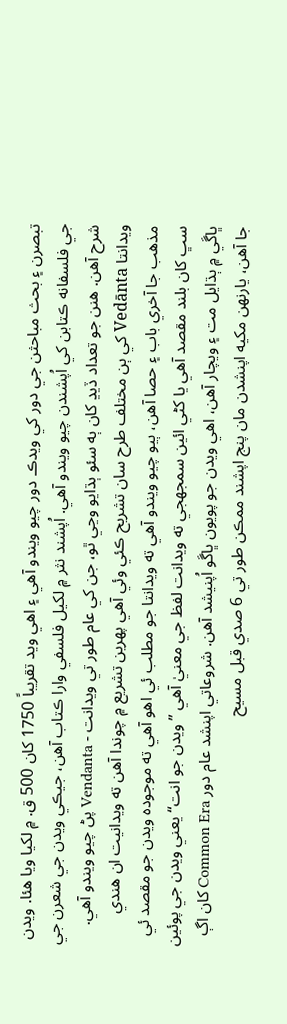تبصرن ۽ بحث مباحثن جي دور کي ويدڪ دور چيو ويندو آهي ۽ اهي ويد تقريباً 1750 کان 500 ق. ۾ لکيا ويا هئا. ويدن جي فلسفانه ڪتابن کي اُپشندن چيو ويندو آهي. اُپشند نثر ۾ لکيل فلسفي وارا ڪتاب آهن، جيڪي ويدن جي شعرن جي شرح آهن. هنن جو تعداد ڏيڍ کان ٻه سئو ٻڌايو وڃي ٿو، جن کي عام طور تي ويدانت - Vendanta پڻ چيو ويندو آهي. ويدانتا Vedānta کي ٻن مختلف طرح سان تشريح ڪئي وئي آهي پهرين تشريع ۾ چوندا آهن ته ويدانيت ان هندي مذهب جا آخري باب ۽ حصا آهن، ٻيو چيو ويندو آهي ته ويدانتا جو مطلب ئي اهو آهي ته موجوده ويدن جو مقصد ئي سڀ کان بلند مقصد آهي يا کڻي ائين سمجهجي ته ويدانت لفظ جي معنيٰ آهي ”ويدن جو انت“ يعني ويدن جي پوئين ڀاڱي ۾ ٻڌايل مت ۽ ويچار آهن، اهي ويدن جو پويون ڀاڱو اُپنيشد آهن. شروعاتي اپنشد عام دور Common Era کان اڳ جا آهن، يارنهن مکيه اپنشدن مان پنج اپشند ممڪن طور تي 6 صدي قبل مسيح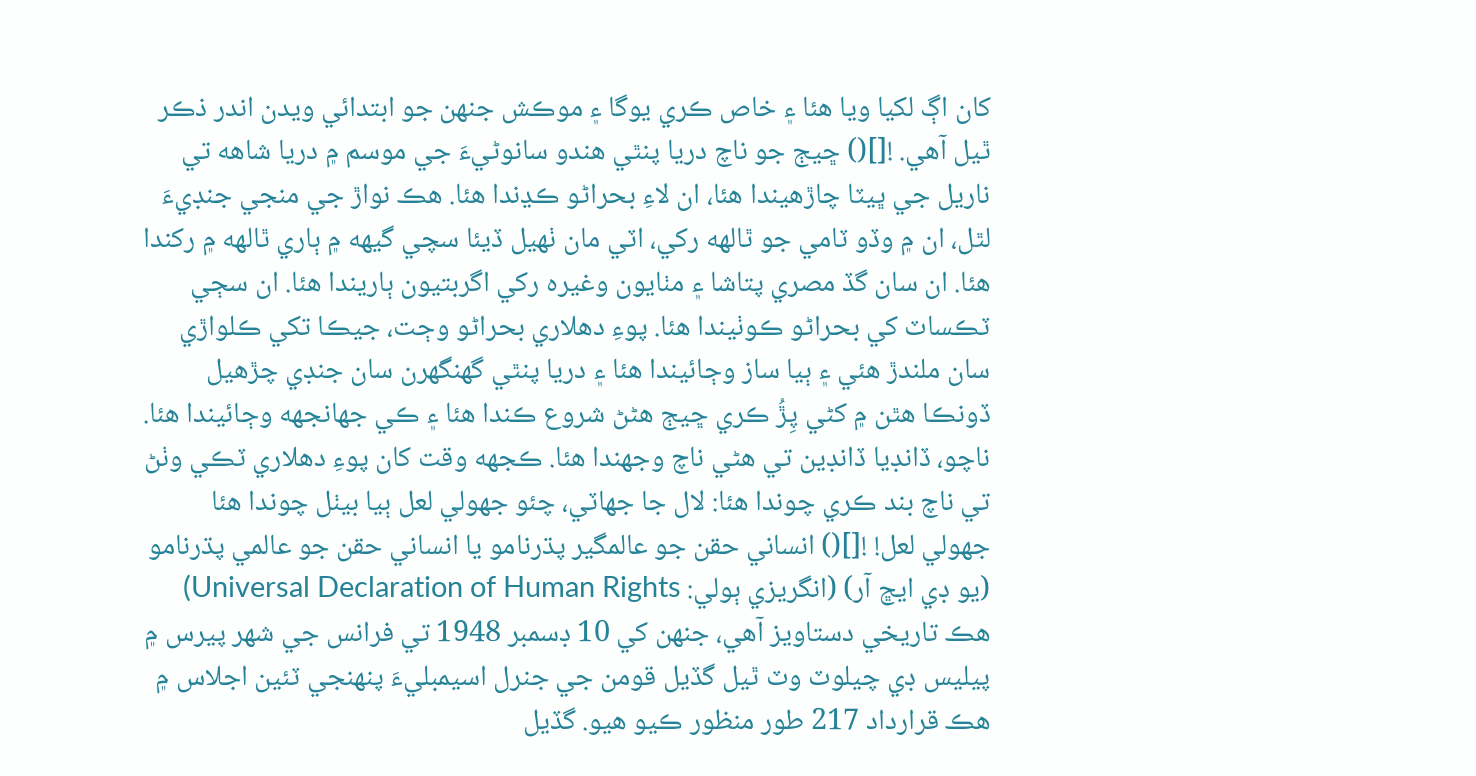کان اڳ لکيا ويا هئا ۽ خاص ڪري يوگا ۽ موڪش جنهن جو ابتدائي ويدن اندر ذڪر ٿيل آهي. ![]() ڇيڄ جو ناچ دريا پنٿي هندو سانوڻيءَ جي موسم ۾ دريا شاهه تي ناريل جي ڀيٽا چاڙهيندا هئا، ان لاءِ بحراڻو ڪڍندا هئا. هڪ نواڙ جي منجي جنڊيءَ لٿل، ان ۾ وڏو ٽامي جو ٿالهه رکي، اٽي مان ٺهيل ڏيئا سچي گيهه ۾ ٻاري ٿالهه ۾ رکندا هئا. ان سان گڏ مصري پتاشا ۽ مٺايون وغيره رکي اگربتيون ٻاريندا هئا. ان سڄي ٽڪساٽ کي بحراڻو ڪوٺيندا هئا. پوءِ دهلاري بحراڻو وڄت، جيڪا تکي ڪلواڙي سان ملندڙ هئي ۽ ٻيا ساز وڄائيندا هئا ۽ دريا پنٿي گهنگهرن سان جنڊي چڙهيل ڏونڪا هٿن ۾ کڻي پِڙُ ڪري ڇيڄ هڻڻ شروع ڪندا هئا ۽ ڪي جهانجهه وڄائيندا هئا. ناچو، ڏانڊيا ڏانڊين تي هڻي ناچ وجهندا هئا. ڪجهه وقت کان پوءِ دهلاري ٽڪي وٺڻ تي ناچ بند ڪري چوندا هئا: لال جا جهاٽي، چئو جهولي لعل ٻيا بيٺل چوندا هئا جهولي لعل! ![]() انساني حقن جو عالمگير پڌرنامو يا انساني حقن جو عالمي پڌرنامو (يو ڊي ايڇ آر) (انگريزي ٻولي: Universal Declaration of Human Rights) هڪ تاريخي دستاويز آهي، جنهن کي 10 ڊسمبر 1948 تي فرانس جي شهر پيرس ۾ پيليس ڊي چيلوٽ وٽ ٿيل گڏيل قومن جي جنرل اسيمبليءَ پنهنجي ٽئين اجلاس ۾ هڪ قرارداد 217 طور منظور ڪيو هيو. گڏيل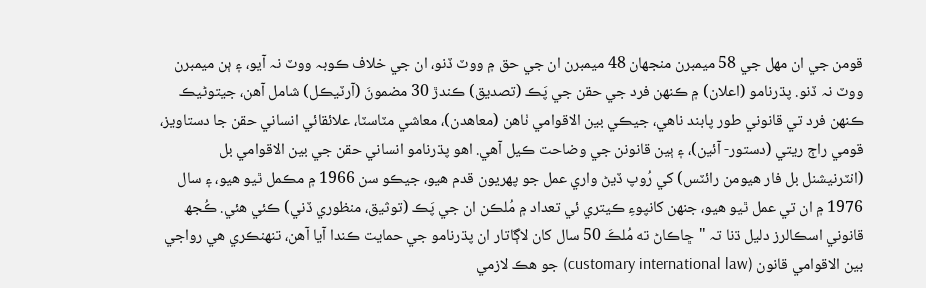قومن جي ان مهل جي 58 ميمبرن منجهان 48 ميمبرن ان جي حق ۾ ووٽ ڏنو، ان جي خلاف ڪوبہ ووٽ نہ آيو، ۽ ٻن ميمبرن ووٽ نہ ڏنو. پڌرنامو (اعلان) ۾ ڪنهن فرد جي حقن جي پَڪ (تصدیق) ڪندڙ 30 مضمونَ (آرٽيڪل) شامل آهن، جيتوڻيڪ ڪنهن فرد تي قانوني طور پابند ناهي، جيڪي بين الاقوامي ٺاهن (معاهدن)، معاشي مٽاسٽا، علائقائي انساني حقن جا دستاويز، قومي راڄ ريتي (دستور- آئين)، ۽ ٻين قانونن جي وضاحت ڪيل آهي. اهو پڌرنامو انساني حقن جي بين الاقوامي بل (انٽرنيشنل بل فار هيومن رائٽس) کي رُوپ ڏيڻ واري عمل جو پهريون قدم هيو، جيڪو سن 1966 ۾ مڪمل ٿيو هيو، ۽ سال 1976 ۾ ان تي عمل ٿيو هيو، جنهن کانپوءِ ڪيتري ئي تعداد ۾ مُلڪن ان جي پَڪ (توثيق، منظوري ڏني) ڪئي هئي. ڪُجھ قانوني اسڪالرز دليل ڌنا تہ "ڇاڪاڻ ته مُلڪَ 50 سال کان لاڳاتار ان پڌرنامو جي حمایت ڪندا آيا آهن، تنهنڪري هي رواجي بين الاقوامي قانون (customary international law) جو هڪ لازمي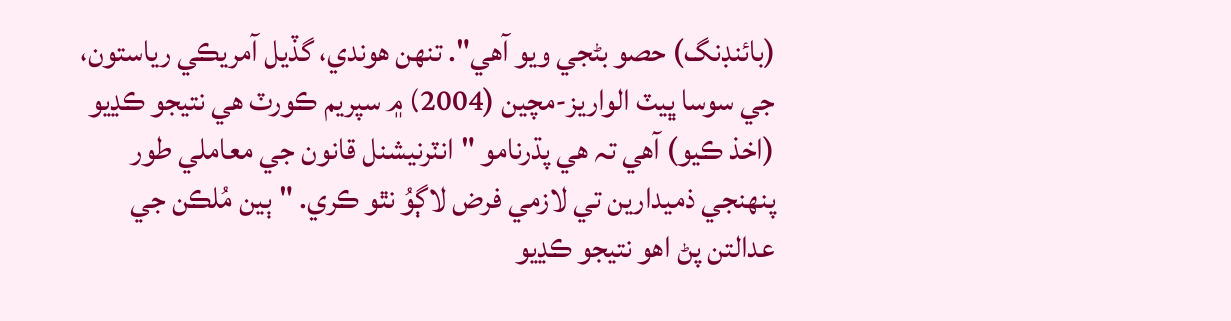(بائنڊنگ) حصو بڻجي ويو آهي". تنهن هوندي، گڏيل آمريڪي رياستون، جي سوسا ڀيٽ الواريز-مچين (2004) ۾ سپريم ڪورٽ هي نتيجو ڪڍيو (اخذ ڪيو) آهي تہ هي پڌرنامو "انٽرنيشنل قانون جي معاملي طور پنهنجي ذميدارين تي لازمي فرض لاڳوُ نٿو ڪري. "ٻين مُلڪن جي عدالتن پڻ اهو نتيجو ڪڍيو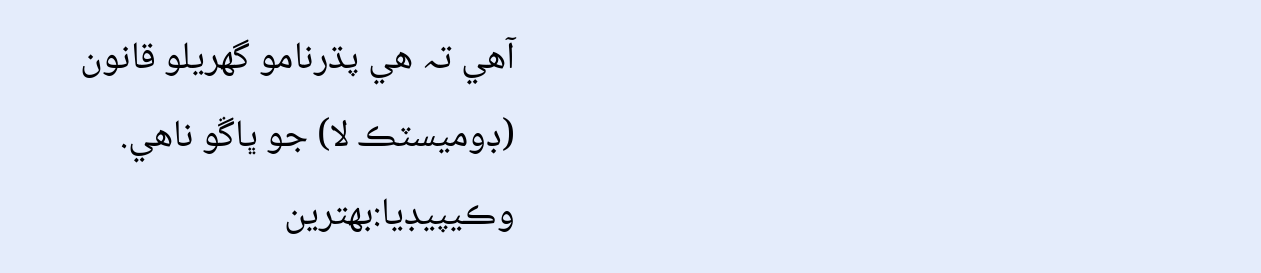آهي تہ هي پڌرنامو گهريلو قانون (ڊوميسٽڪ لا) جو ڀاڱو ناهي. وڪيپيڊيا:بهترين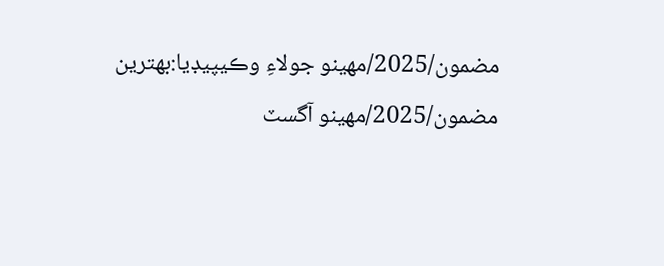مضمون/2025/مهينو جولاءِ وڪيپيڊيا:بهترين مضمون/2025/مهينو آگسٽ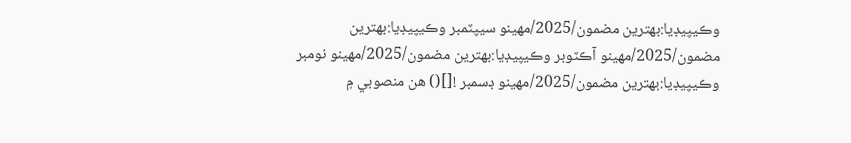وڪيپيڊيا:بهترين مضمون/2025/مهينو سيپٽمبر وڪيپيڊيا:بهترين مضمون/2025/مهينو آڪٽوبر وڪيپيڊيا:بهترين مضمون/2025/مهينو نومبر وڪيپيڊيا:بهترين مضمون/2025/مهينو ڊسمبر ![]() هن منصوبي ۾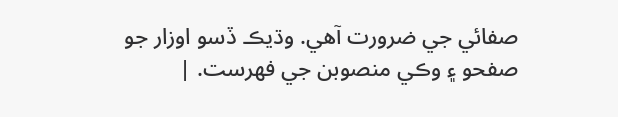صفائي جي ضرورت آهي. وڌيڪ ڏسو اوزار جو صفحو ۽ وڪي منصوبن جي فهرست. |